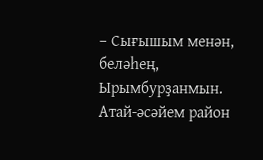– Сығышым менән, беләһең, Ырымбурҙанмын. Атай-әсәйем район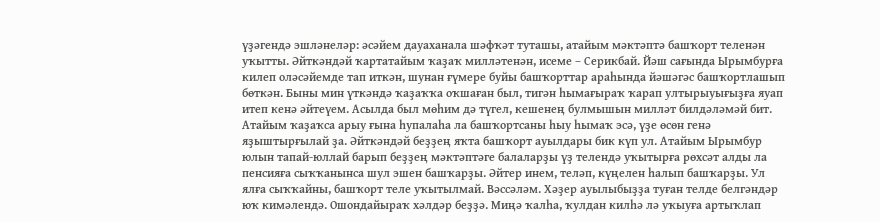үҙәгендә эшләнеләр: әсәйем дауаханала шәфҡәт туташы, атайым мәктәптә башҡорт теленән уҡытты. Әйткәндәй ҡартатайым ҡаҙаҡ милләтенән, исеме – Серикбай. Йәш сағында Ырымбурға килеп оләсәйемде тап иткән, шунан ғүмере буйы башҡорттар араһында йәшәгәс башҡортлашып бөткән. Быны мин үткәндә ҡаҙаҡҡа оҡшаған был, тигән һымағыраҡ ҡарап ултырыуығыҙға яуап итеп кенә әйтеүем. Асылда был мөһим дә түгел, кешенең булмышын милләт билдәләмәй бит. Атайым ҡаҙаҡса арыу ғына һупалаһа ла башҡортсаны һыу һымаҡ эсә, үҙе өсөн генә яҙыштырғылай ҙа. Әйткәндәй беҙҙең яҡта башҡорт ауылдары бик күп ул. Атайым Ырымбур юлын тапай-юллай барып беҙҙең мәктәптәге балаларҙы үҙ телендә уҡытырға рөхсәт алды ла пенсияға сыҡҡанынса шул эшен башҡарҙы. Әйтер инем, теләп, күңелен һалып башҡарҙы. Ул ялға сыҡҡайны, башҡорт теле уҡытылмай. Вәссәләм. Хәҙер ауылыбыҙҙа туған телде белгәндәр юҡ кимәлендә. Ошондайыраҡ хәлдәр беҙҙә. Миңә ҡалһа, ҡулдан килһә лә уҡыуға артыҡлап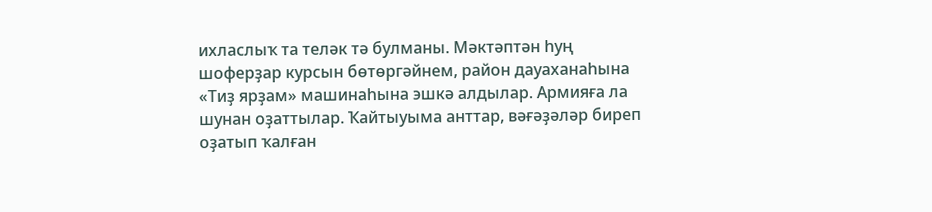ихласлыҡ та теләк тә булманы. Мәктәптән һуң шоферҙар курсын бөтөргәйнем, район дауаханаһына «Тиҙ ярҙам» машинаһына эшкә алдылар. Армияға ла шунан оҙаттылар. Ҡайтыуыма анттар, вәғәҙәләр биреп оҙатып ҡалған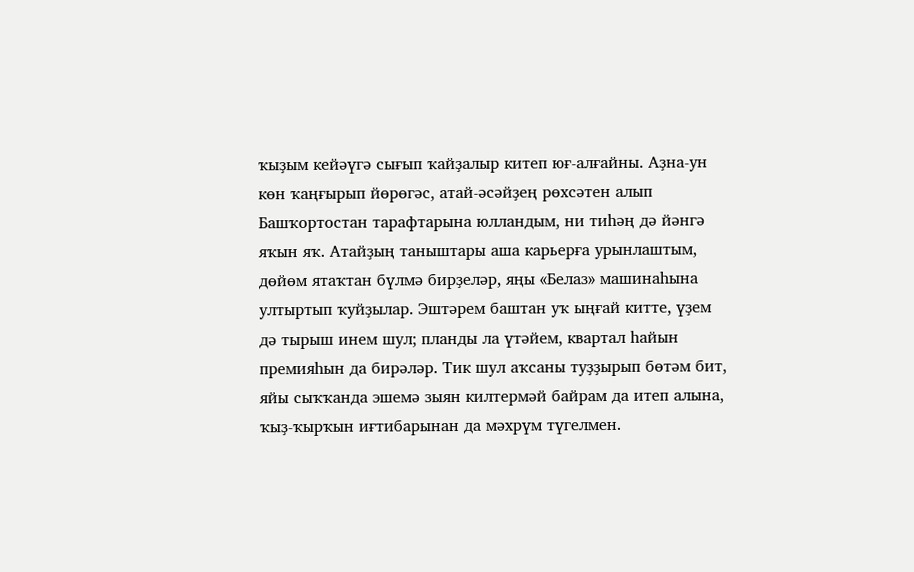ҡыҙым кейәүгә сығып ҡайҙалыр китеп юғ-алғайны. Аҙна-ун көн ҡаңғырып йөрөгәс, атай-әсәйҙең рөхсәтен алып Башҡортостан тарафтарына юлландым, ни тиһәң дә йәнгә яҡын яҡ. Атайҙың таныштары аша карьерға урынлаштым, дөйөм ятаҡтан бүлмә бирҙеләр, яңы «Белаз» машинаһына ултыртып ҡуйҙылар. Эштәрем баштан уҡ ыңғай китте, үҙем дә тырыш инем шул; планды ла үтәйем, квартал һайын премияһын да бирәләр. Тик шул аҡсаны туҙҙырып бөтәм бит, яйы сыҡҡанда эшемә зыян килтермәй байрам да итеп алына, ҡыҙ-ҡырҡын иғтибарынан да мәхрүм түгелмен.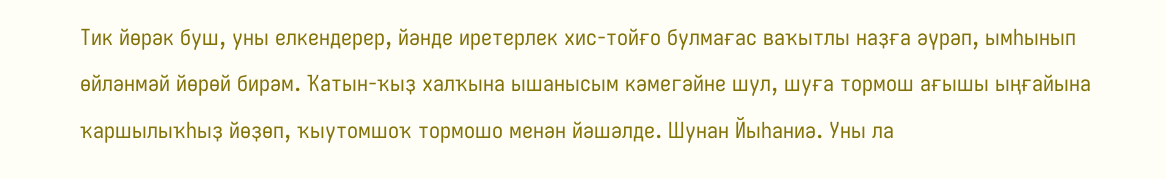Тик йөрәк буш, уны елкендерер, йәнде иретерлек хис-тойғо булмағас ваҡытлы наҙға әүрәп, ымһынып өйләнмәй йөрөй бирәм. Ҡатын-ҡыҙ халҡына ышанысым кәмегәйне шул, шуға тормош ағышы ыңғайына ҡаршылыҡһыҙ йөҙөп, ҡыутомшоҡ тормошо менән йәшәлде. Шунан Йыһаниә. Уны ла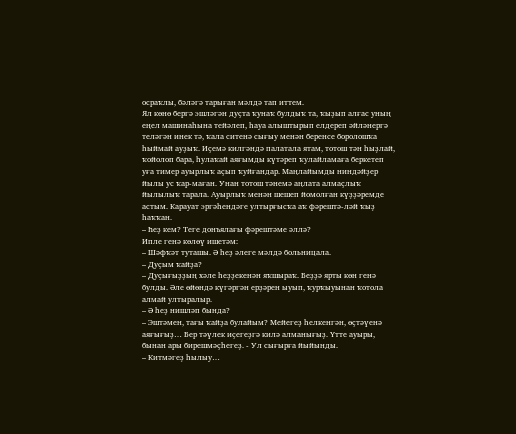осраҡлы, бәләгә тарыған мәлдә тап иттем.
Ял көнө бергә эшләгән дуҫта ҡунаҡ булдыҡ та, ҡыҙып алғас уның еңел машинаһына тейәлеп, һауа алыштырып елдереп әйләнергә теләгән инек тә, ҡала ситенә сығыу менән беренсе боролошҡа һыймай ауҙыҡ. Иҫемә килгәндә палатала ятам, тотош тән һыҙлай, ҡойолоп бара, һулаҡай аяғымды күтәреп ҡулайламаға беркетеп уға тимер ауырлыҡ аҫып ҡуйғандар. Маңлайымды ниндәйҙер йылы ус ҡар-маған. Унан тотош тәнемә аңлата алмаҫлыҡ йылылыҡ тарала. Ауырлыҡ менән шешеп йомолған күҙҙәремде астым. Карауат эргәһендәге ултырғысҡа аҡ фәрештә-ләй ҡыҙ һаҡҡан.
– Һеҙ кем? Теге донъялағы фәрештәме әллә?
Ипле генә көлөү ишетәм:
– Шәфҡәт туташы. Ә һеҙ әлеге мәлдә больницала.
– Дуҫым ҡайҙа?
– Дуҫығыҙҙың хәле һеҙҙекенән яҡшыраҡ. Беҙҙә ярты көн генә булды. Әле өйөндә күгәргән ерҙәрен ыуып, ҡурҡыуынан ҡотола алмай ултыралыр.
– Ә һеҙ нишләп бында?
– Эштәмен, тағы ҡайҙа булайым? Мейегеҙ һелкенгән, өҫтәүенә аяғығыҙ… Бер тәүлек иҫегеҙгә килә алманығыҙ. Үтте ауыры, бынан ары бирешмәҫһегеҙ. - Ул сығырға йыйынды.
– Китмәгеҙ һылыу…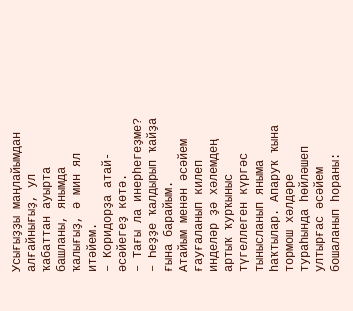Усығыҙҙы маңлайымдан алғайнығыҙ, ул ҡабаттан ауырта башланы, янымда ҡалығыҙ, ә мин ял итәйем.
– Коридорҙа атай-әсәйегеҙ көтә.
– Тағы ла инерһегеҙме?
– Һеҙҙе ҡалдырып ҡайҙа ғына барайым.
Атайым менән әсәйем ғауғаланып килеп инделәр ҙә хәлемдең артыҡ ҡурҡыныс түгеллеген күргәс тынысланып яныма һаҡтылар. Апаруҡ ҡына тормош хәлдәре тураһында һөйләшеп ултырғас әсәйем бошаланып һораны: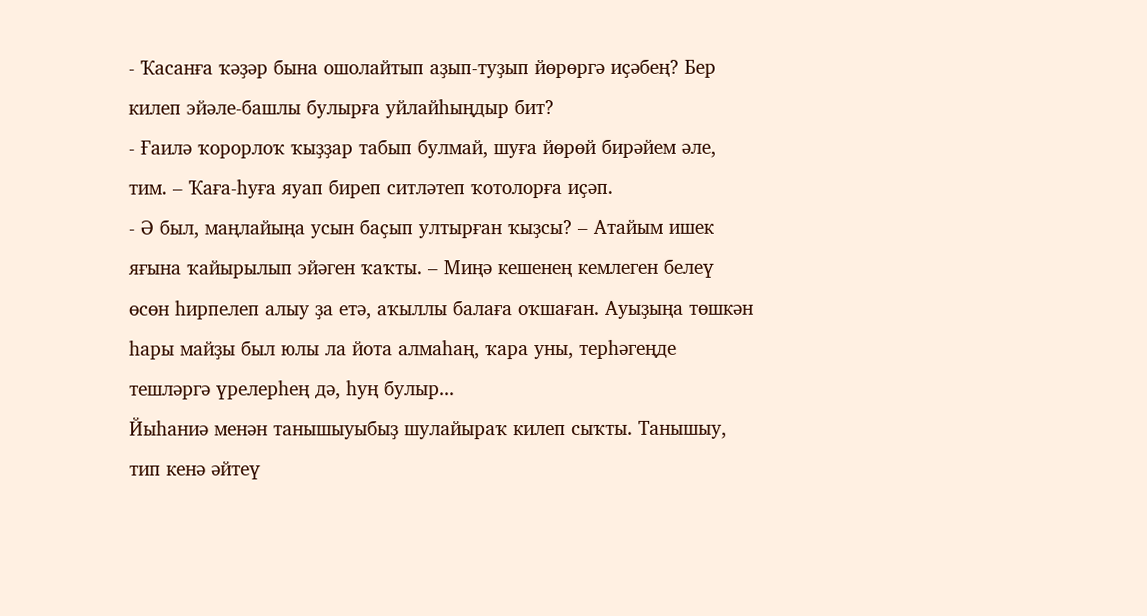- Ҡасанға ҡәҙәр бына ошолайтып аҙып-туҙып йөрөргә иҫәбең? Бер килеп эйәле-башлы булырға уйлайһыңдыр бит?
- Ғаилә ҡорорлоҡ ҡыҙҙар табып булмай, шуға йөрөй бирәйем әле, тим. – Ҡаға-һуға яуап биреп ситләтеп ҡотолорға иҫәп.
- Ә был, маңлайыңа усын баҫып ултырған ҡыҙсы? – Атайым ишек яғына ҡайырылып эйәген ҡаҡты. – Миңә кешенең кемлеген белеү өсөн һирпелеп алыу ҙа етә, аҡыллы балаға оҡшаған. Ауыҙыңа төшкән һары майҙы был юлы ла йота алмаһаң, ҡара уны, терһәгеңде тешләргә үрелерһең дә, һуң булыр...
Йыһаниә менән танышыуыбыҙ шулайыраҡ килеп сыҡты. Танышыу, тип кенә әйтеү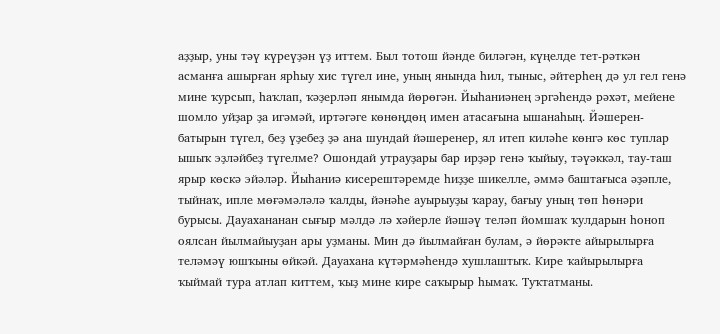аҙҙыр, уны тәү күреүҙән үҙ иттем. Был тотош йәнде биләгән, күңелде тет-рәткән асманға ашырған ярһыу хис түгел ине, уның янында һил, тыныс, әйтерһең дә ул гел генә мине ҡурсып, һаҡлап, ҡәҙерләп янымда йөрөгән. Йыһаниәнең эргәһендә рәхәт, мейене шомло уйҙар ҙа игәмәй, иртәгәге көнөңдөң имен атасағына ышанаһың. Йәшерен-батырын түгел, беҙ үҙебеҙ ҙә ана шундай йәшеренер, ял итеп киләһе көнгә көс туплар ышыҡ эҙләйбеҙ түгелме? Ошондай утрауҙары бар ирҙәр генә ҡыйыу, тәүәккәл, тау-таш ярыр көскә эйәләр. Йыһаниә кисерештәремде һиҙҙе шикелле, әммә баштағыса әҙәпле, тыйнаҡ, ипле мөғәмәләлә ҡалды, йәнәһе ауырыуҙы ҡарау, бағыу уның төп һөнәри бурысы. Дауахананан сығыр мәлдә лә хәйерле йәшәү теләп йомшаҡ ҡулдарын һоноп оялсан йылмайыуҙан ары уҙманы. Мин дә йылмайған булам, ә йөрәкте айырылырға теләмәү юшҡыны өйкәй. Дауахана күтәрмәһендә хушлаштыҡ. Кире ҡайырылырға ҡыймай тура атлап киттем, ҡыҙ мине кире саҡырыр һымаҡ. Туҡтатманы.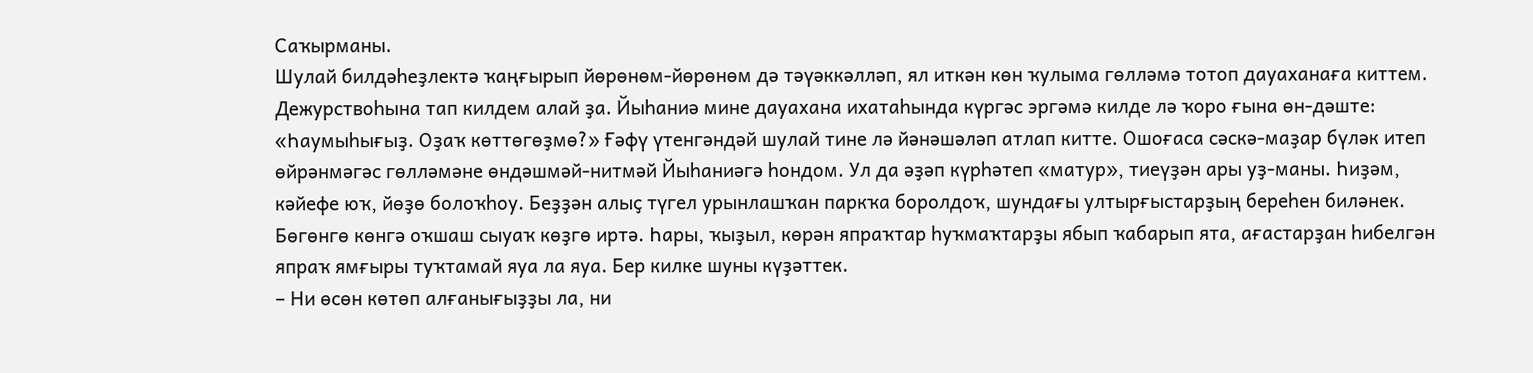Саҡырманы.
Шулай билдәһеҙлектә ҡаңғырып йөрөнөм-йөрөнөм дә тәүәккәлләп, ял иткән көн ҡулыма гөлләмә тотоп дауаханаға киттем. Дежурствоһына тап килдем алай ҙа. Йыһаниә мине дауахана ихатаһында күргәс эргәмә килде лә ҡоро ғына өн-дәште: «Һаумыһығыҙ. Оҙаҡ көттөгөҙмө?» Ғәфү үтенгәндәй шулай тине лә йәнәшәләп атлап китте. Ошоғаса сәскә-маҙар бүләк итеп өйрәнмәгәс гөлләмәне өндәшмәй-нитмәй Йыһаниәгә һондом. Ул да әҙәп күрһәтеп «матур», тиеүҙән ары уҙ-маны. Һиҙәм, кәйефе юҡ, йөҙө болоҡһоу. Беҙҙән алыҫ түгел урынлашҡан паркҡа боролдоҡ, шундағы ултырғыстарҙың береһен биләнек. Бөгөнгө көнгә оҡшаш сыуаҡ көҙгө иртә. Һары, ҡыҙыл, көрән япраҡтар һуҡмаҡтарҙы ябып ҡабарып ята, ағастарҙан һибелгән япраҡ ямғыры туҡтамай яуа ла яуа. Бер килке шуны күҙәттек.
– Ни өсөн көтөп алғанығыҙҙы ла, ни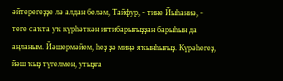әйтерегеҙҙе лә алдан беләм, Тайфур, - тине Йыһаниә, - теге саҡта уҡ күрһәткән иғтибарығыҙҙан барыһын да аңланым. Йәшермәйем, һеҙ ҙә миңә яҡынһығыҙ. Күрәһегеҙ, йәш ҡыҙ түгелмен, утыҙға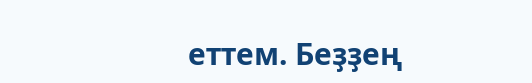еттем. Беҙҙең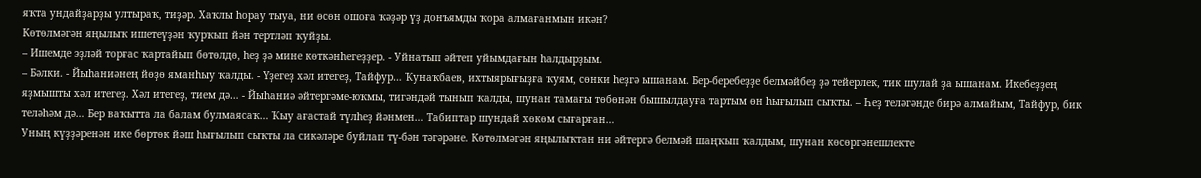яҡта ундайҙарҙы ултыраҡ, тиҙәр. Хаҡлы һорау тыуа, ни өсөн ошоға ҡәҙәр үҙ донъямды ҡора алмағанмын икән?
Көтөлмәгән яңылыҡ ишетеүҙән ҡурҡып йән тертләп ҡуйҙы.
– Ишемде эҙләй торғас ҡартайып бөтөлдө, һеҙ ҙә мине көткәнһегеҙҙер. - Уйнатып әйтеп уйымдағын һалдырҙым.
– Бәлки. - Йыһаниәнең йөҙө яманһыу ҡалды. - Үҙегеҙ хәл итегеҙ, Тайфур… Ҡунаҡбаев, ихтыярығыҙға ҡуям, сөнки һеҙгә ышанам. Бер-беребеҙҙе белмәйбеҙ ҙә тейерлек, тик шулай ҙа ышанам. Икебеҙҙең яҙмышты хәл итегеҙ. Хәл итегеҙ, тием дә… - Йыһаниә әйтергәме-юҡмы, тигәндәй тынып ҡалды, шунан тамағы төбөнән бышылдауға тартым өн һығылып сыҡты. – Һеҙ теләгәнде бирә алмайым, Тайфур, бик теләһәм дә… Бер ваҡытта ла балам булмаясаҡ… Ҡыу ағастай түлһеҙ йәнмен… Табиптар шундай хөкөм сығарған…
Уның күҙҙәренән ике бөртөк йәш һығылып сыҡты ла сикәләре буйлап тү-бән тәгәрәне. Көтөлмәгән яңылыҡтан ни әйтергә белмәй шаңҡып ҡалдым, шунан көсөргәнешлекте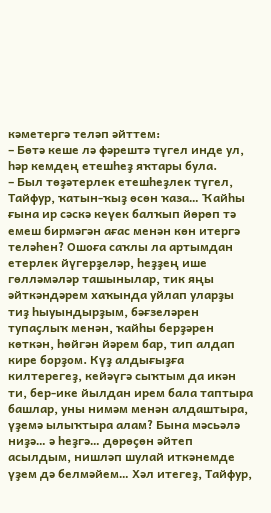кәметергә теләп әйттем:
– Бөтә кеше лә фәрештә түгел инде ул, һәр кемдең етешһеҙ яҡтары була.
– Был төҙәтерлек етешһеҙлек түгел, Тайфур, ҡатын-ҡыҙ өсөн ҡаза… Ҡайһы ғына ир сәскә кеүек балҡып йөрөп тә емеш бирмәгән ағас менән көн итергә теләһен? Ошоға саҡлы ла артымдан етерлек йүгерҙеләр, һеҙҙең ише гөлләмәләр ташынылар, тик яңы әйткәндәрем хаҡында уйлап уларҙы тиҙ һыуындырҙым, бәғзеләрен тупаҫлыҡ менән, ҡайһы берҙәрен көткән, һөйгән йәрем бар, тип алдап кире борҙом. Күҙ алдығыҙға килтерегеҙ, кейәүгә сыҡтым да икән ти, бер-ике йылдан ирем бала таптыра башлар, уны нимәм менән алдаштыра, үҙемә ылыҡтыра алам? Бына мәсьәлә ниҙә… ә һеҙгә… дөрөҫөн әйтеп асылдым, нишләп шулай иткәнемде үҙем дә белмәйем… Хәл итегеҙ, Тайфур,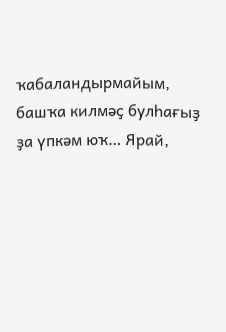ҡабаландырмайым, башҡа килмәҫ булһағыҙ ҙа үпкәм юҡ… Ярай,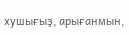хушығыҙ, арығанмын,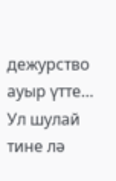дежурство ауыр үтте…
Ул шулай тине лә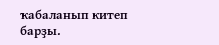ҡабаланып китеп барҙы.